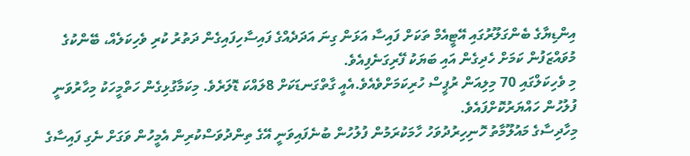އިންޑިޔާގެ ބެންގަލޫރުގައި އޭޓީއެމް ތަކަށް ފައިސާ އަޅަން ގިނަ އަދަދެއްގެ ފައިސާހިފައިގެން ދަތުރު ކުރި ވެހިކަލެއް، ބޭންކުގެ މުވައްޒަފުން ކަމަށް ހެދިގެން އައި ބަޔަކު ފޭރިގަނެފިއެވެ.
މި ވެހިކަލްގައި 70 މިލިއަން ރުޕީސް ހުރިކަމަށްވެއެވެ.އެއީ ގާތްގަނޑަކަށް 8ލައްކަ ޑޮލަރެވެ. މިކަމާގުޅިގެން ހަތްމީހަކު މިހާރުވަނީ ފުލުހުން ހައްޔަރުކޮށްފައެވެ.
މިހާދިސާގެ މައުލޫމާތު ހޮނިހިރުދުވަހު ހާމަކުރަމުން ފުލުހުން ބުނެފައިވަނީ އޭގެ ތިންދުވަސްކުރިން އެމީހުން ވަގަށް ނެގި ފައިސާގެ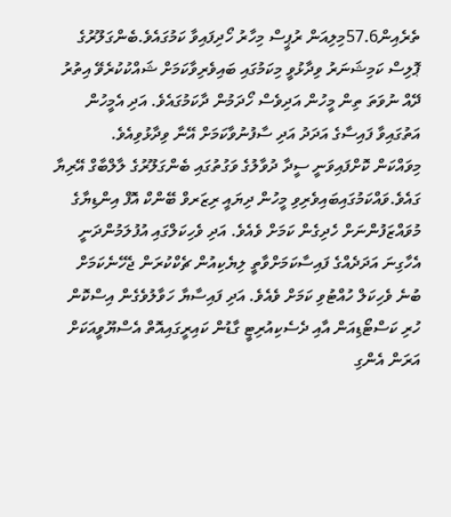ތެރެއިން57.6މިލިއަން ރުޕީސް މިހާރު ހޯދިފައިވާ ކަމުގައެވެ.ބެންގަލޫރުގެ ޕޮލިސް ކަމިޝަނަރު ވިދާޅުވީ މިކަމުގައި ބައިވެރިވާކަމަށް ޝައްކުކުރެވޭ އިތުރު ދޭއް ނުވަތަ ތިން މީހުން އަދިވެސް ހޯދަމުން ދާކަމުގައެވެ. އަދި އެމީހުން އަތުގައިވާ ފައިސާގެ އަދަދު އަދި ސާފުނުވާކަމަށް އޭނާ ވިދާޅުވިއެވެ.
މިވައްކަން ކޮށްފައިވަނީ ސީދާ ދުވާލުގެ ވަގުތުގައި ބެންގަލޫރުގެ ލާލްބާގް އޭރިޔާ ގައެވެ.ވައްކަމުގައިބައިވެރިވި މީހުން ދިޔައީ ރިޒަރވް ބޭންކް އޮފް އިންޑިޔާގެ މުވައްޒަފުންނަށް ހެދިގެން ކަމަށް ވެއެވެ. އަދި ވެހިކަލްގައި އުފުލަމުންދަނީ އެހާގިނަ އަދަދެއްގެ ފައިސާކަމަށްވާތީ ލިޔެކިއުން ޗެކްކުރަން ޖެހޭނެކަމަށް ބުނެ ވެހިކަލް ހުއްޓުވި ކަމަށް ވެއެވެ. އަދި ފައިސާޔާ ހަވާލުވެގެން އިސްކޮން ހުރި ކަސްޓޯޑިއަން އާއި ދެސެކިއުރިޓީ ގާޑުން ކައިރީގައިއޮތް އެސްޔޫވީއަކަށް އަރަން އެންގި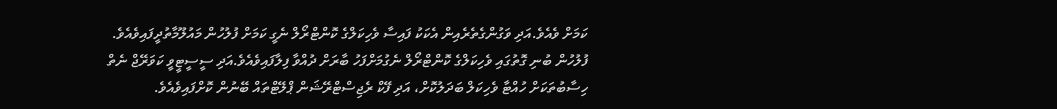ކަމަށް ވެއެވެ.އަދި ވަގުންގެތެރެއިން އެކަކު ފައިސާ ވެހިކަލްގެ ކޮންޓްރޯލް ނެގީ ކަމަށް ފުލުހުން މައުލޫމާތުދީފައިވެއެވެ.
ފުލުހުން ބުނި ގޮތުގައި ވެހިކަލްގެ ކޮންޓްރޯލް ނެގުމަށްފަހު ބާރަށް ދުއްވާ ފިލާފައިވެއެވެ.އަދި ސީސީޓީވީ ކަވަރޭޖް ނެތް ހިސާބުތަކަށް ހުއްޓާ ވެހިކަލް ބަދަލުކޮށް، އަދި ފޭކް ރެޖިސްޓްރޭޝަން ޕްލޭޓްތައް ބޭނުން ކޮށްފައިވެއެވެ.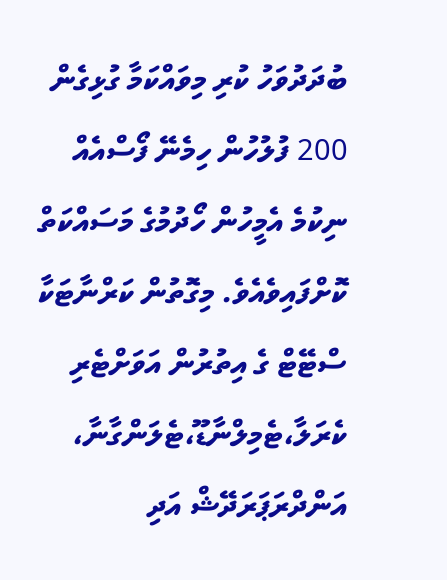ބުދަދުވަހު ކުރި މިވައްކަމާ ގުޅިގެން 200 ފުލުހުން ހިމެނޭ ފޯސްއެއް ނިކުމެ އެމީހުން ހޯދުމުގެ މަސައްކަތް ކޮށްފައިވެއެވެ. މިގޮތުން ކަރްނާޓަކާ ސްޓޭޓް ގެ އިތުރުން އަވަށްޓެރި ކެރަލާ،ޓެމިލްނާޑޫ،ޓެލަންގާނާ، އަންދްރަޕަރަދޭޝް އަދި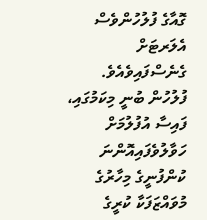ގޮއާގެ ފުލުހުންވެސް އެލަރޓަށް ގެނެސްފައިވެއެވެ.
ފުލުހުން ބުނީ މިކަމުގައި، ފައިސާ އުފުލުމަށް ހަވާލުވެފައިއޮންނަ ކުންފުނީގެ މިހާރުގެ މުވައްޒަފަކާ ކުރީގެ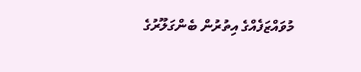މުވައްޒަފެއްގެ އިތުރުން ބެންގަލޫރުގެ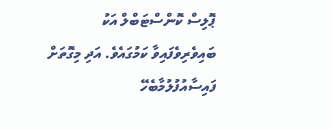ޕޮލިސް ކޮންސްޓަބްލް އަކު ބައިވެރިވެފައިވާ ކަމުގައެވެ. އަދި މިގޮތަށް ފައިސާއުފުލުމާބެހޭ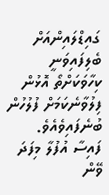ގައިޑްލައިންއަށް ބެލިފައިވަނީ ކިހާވަކަށްތޯ އޮޅުން ފިލުވާނެކަމަށް ފުލުހުން ބުނެފައިވެއެވެ.
ފައިސާ އުފުލާ މިފަދަ ވޭން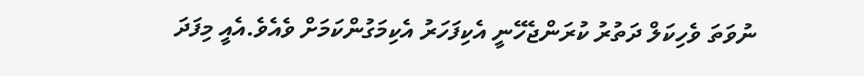ނުވަތަ ވެހިކަލް ދަތުރު ކުރަންޖެހޭނީ އެކިފަހަރު އެކިމަގުންކަމަށް ވެއެވެ.އެއީ މިފަދަ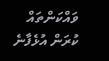ވައްކަންތައް ކުރަން އުޅެފާނެ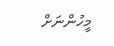މީހުންނަށް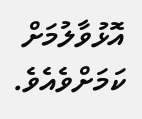އޮޅުވާލުމަށް ކަމަށްވެއެވެ.